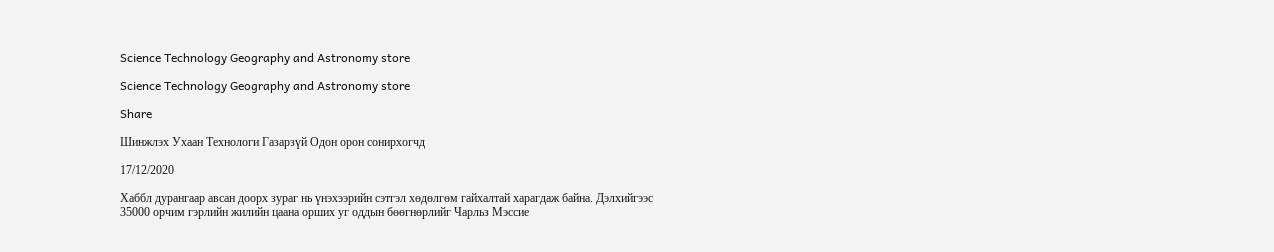Science Technology Geography and Astronomy store

Science Technology Geography and Astronomy store

Share

Шинжлэх Ухаан Технологи Газарзүй Одон орон сонирхогчд

17/12/2020

Хаббл дурангаар авсан доорх зураг нь үнэхээрийн сэтгэл хөдөлгөм гайхалтай харагдаж байна. Дэлхийгээс 35000 орчим гэрлийн жилийн цаана орших уг оддын бөөгнөрлийг Чарльз Мэссие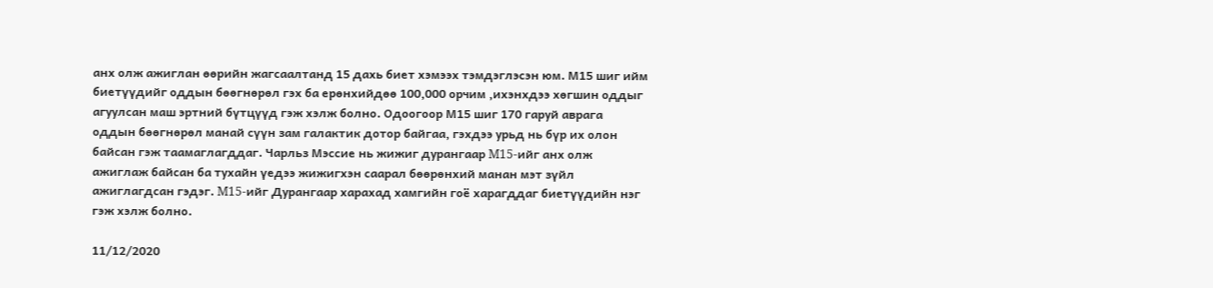анх олж ажиглан өөрийн жагсаалтанд 15 дахь биет хэмээх тэмдэглэсэн юм. М15 шиг ийм биетүүдийг оддын бѳѳгнѳрѳл гэх ба ерѳнхийдѳѳ 100,000 орчим ,ихэнхдээ хѳгшин оддыг агуулсан маш эртний бүтцүүд гэж хэлж болно. Одоогоор М15 шиг 170 гаруй аврага оддын бѳѳгнѳрѳл манай сүүн зам галактик дотор байгаа, гэхдээ урьд нь бүр их олон байсан гэж таамаглагддаг. Чарльз Мэссие нь жижиг дурангаар M15-ийг анх олж ажиглаж байсан ба тухайн үедээ жижигхэн саарал бѳѳрѳнхий манан мэт зүйл ажиглагдсан гэдэг. M15-ийг Дурангаар харахад хамгийн гоё харагддаг биетүүдийн нэг гэж хэлж болно.

11/12/2020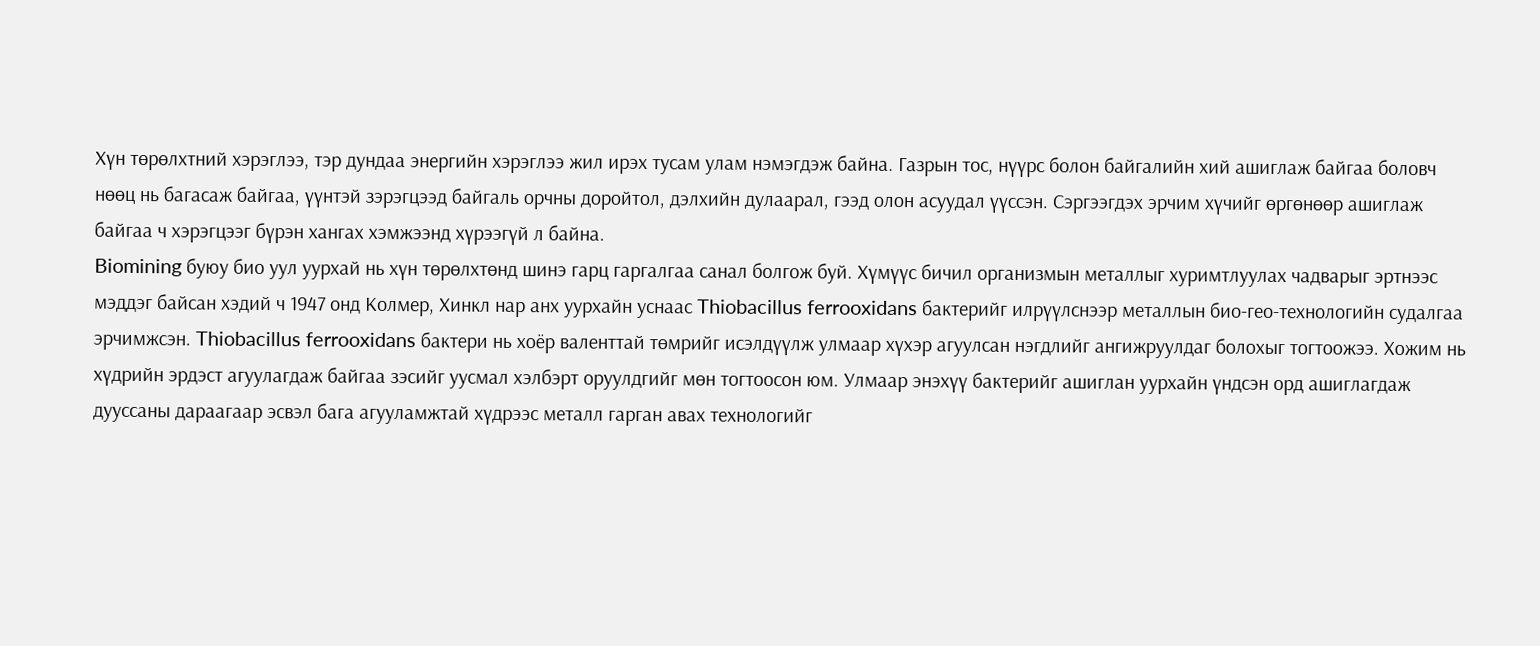Хүн төрөлхтний хэрэглээ, тэр дундаа энергийн хэрэглээ жил ирэх тусам улам нэмэгдэж байна. Газрын тос, нүүрс болон байгалийн хий ашиглаж байгаа боловч нөөц нь багасаж байгаа, үүнтэй зэрэгцээд байгаль орчны доройтол, дэлхийн дулаарал, гээд олон асуудал үүссэн. Сэргээгдэх эрчим хүчийг өргөнөөр ашиглаж байгаа ч хэрэгцээг бүрэн хангах хэмжээнд хүрээгүй л байна.
Biomining буюу био уул уурхай нь хүн төрөлхтөнд шинэ гарц гаргалгаа санал болгож буй. Хүмүүс бичил организмын металлыг хуримтлуулах чадварыг эртнээс мэддэг байсан хэдий ч 1947 онд Колмер, Хинкл нар анх уурхайн уснаас Thiobacillus ferrooxidans бактерийг илрүүлснээр металлын био-гео-технологийн судалгаа эрчимжсэн. Thiobacillus ferrooxidans бактери нь хоёр валенттай төмрийг исэлдүүлж улмаар хүхэр агуулсан нэгдлийг ангижруулдаг болохыг тогтоожээ. Хожим нь хүдрийн эрдэст агуулагдаж байгаа зэсийг уусмал хэлбэрт оруулдгийг мөн тогтоосон юм. Улмаар энэхүү бактерийг ашиглан уурхайн үндсэн орд ашиглагдаж дууссаны дараагаар эсвэл бага агууламжтай хүдрээс металл гарган авах технологийг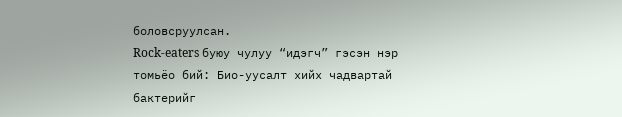боловсруулсан.
Rock-eaters буюу чулуу “идэгч” гэсэн нэр томьёо бий: Био-уусалт хийх чадвартай бактерийг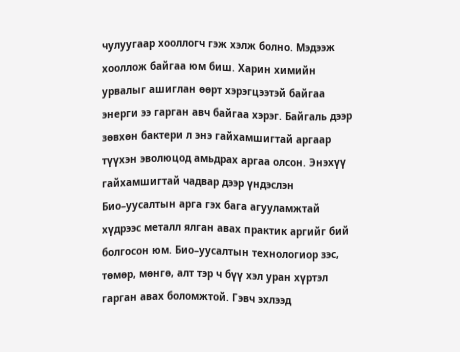чулуугаар хооллогч гэж хэлж болно. Мэдээж хооллож байгаа юм биш. Харин химийн урвалыг ашиглан өөрт хэрэгцээтэй байгаа энерги ээ гарган авч байгаа хэрэг. Байгаль дээр зөвхөн бактери л энэ гайхамшигтай аргаар түүхэн эволюцод амьдрах аргаа олсон. Энэхүү гайхамшигтай чадвар дээр үндэслэн Био–уусалтын арга гэх бага агууламжтай хүдрээс металл ялган авах практик аргийг бий болгосон юм. Био–уусалтын технологиор зэс, төмөр, мөнгө, алт тэр ч бүү хэл уран хүртэл гарган авах боломжтой. Гэвч эхлээд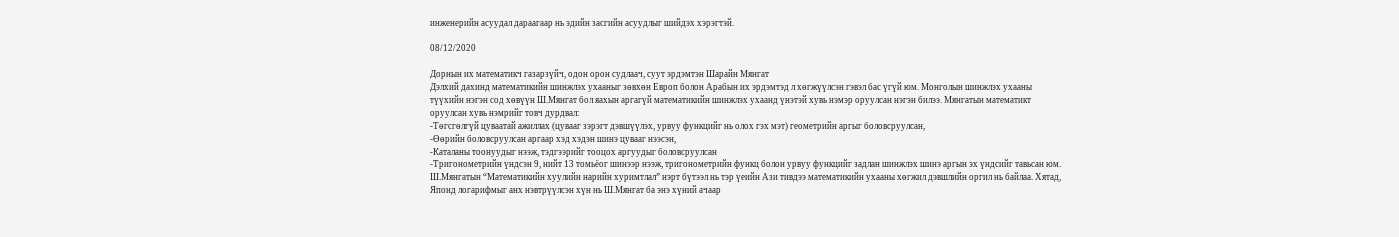инженерийн асуудал дараагаар нь эдийн засгийн асуудлыг шийдэх хэрэгтэй.

08/12/2020

Дорнын их математикч газарзүйч, одон орон судлаач, суут эрдэмтэн Шарайн Мянгат
Дэлхий дахинд математикийн шинжлэх ухааныг зөвхөн Европ болон Арабын их эрдэмтэд л хөгжүүлсэн гэвэл бас үгүй юм. Монголын шинжлэх ухааны түүхийн нэгэн сод хөвүүн Ш.Мянгат бол яахын аргагүй математикийн шинжлэх ухаанд үнэтэй хувь нэмэр оруулсан нэгэн билээ. Мянгатын математикт оруулсан хувь нэмрийг товч дурдвал:
-Төгсгөлгүй цуваатай ажиллах (цувааг зэрэгт дэвшүүлэх, урвуу функцийг нь олох гэх мэт) геометрийн аргыг боловсруулсан,
-Өөрийн боловсруулсан аргаар хэд хэдэн шинэ цувааг нээсэн,
-Каталаны тоонуудыг нээж, тэдгээрийг тооцох аргуудыг боловсруулсан
-Тригонометрийн үндсэн 9, нийт 13 томьёог шинээр нээж, тригонометрийн функц болон урвуу функцийг задлан шинжлэх шинэ аргын эх үндсийг тавьсан юм.
Ш.Мянгатын “Математикийн хуулийн нарийн хуримтлал” нэрт бүтээл нь тэр үеийн Ази тивдээ математикийн ухааны хөгжил дэвшлийн оргил нь байлаа. Хятад, Японд логарифмыг анх нэвтрүүлсэн хүн нь Ш.Мянгат ба энэ хүний ачаар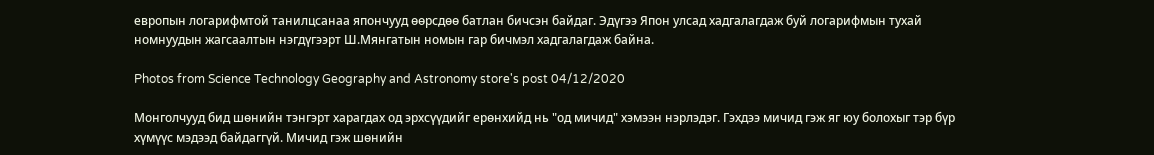европын логарифмтой танилцсанаа япончууд өөрсдөө батлан бичсэн байдаг. Эдүгээ Япон улсад хадгалагдаж буй логарифмын тухай номнуудын жагсаалтын нэгдүгээрт Ш.Мянгатын номын гар бичмэл хадгалагдаж байна.

Photos from Science Technology Geography and Astronomy store's post 04/12/2020

Монголчууд бид шөнийн тэнгэрт харагдах од эрхсүүдийг ерөнхийд нь "од мичид" хэмээн нэрлэдэг. Гэхдээ мичид гэж яг юу болохыг тэр бүр хүмүүс мэдээд байдаггүй. Мичид гэж шөнийн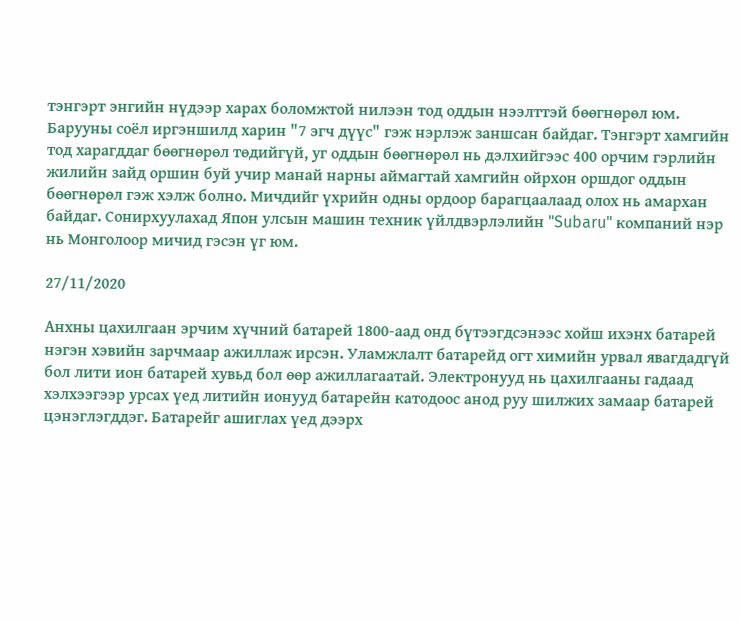тэнгэрт энгийн нүдээр харах боломжтой нилээн тод оддын нээлттэй бөөгнөрөл юм. Барууны соёл иргэншилд харин "7 эгч дүүс" гэж нэрлэж заншсан байдаг. Тэнгэрт хамгийн тод харагддаг бөөгнөрөл төдийгүй, уг оддын бөөгнөрөл нь дэлхийгээс 400 орчим гэрлийн жилийн зайд оршин буй учир манай нарны аймагтай хамгийн ойрхон оршдог оддын бөөгнөрөл гэж хэлж болно. Мичдийг үхрийн одны ордоор барагцаалаад олох нь амархан байдаг. Сонирхуулахад Япон улсын машин техник үйлдвэрлэлийн "Subaru" компаний нэр нь Монголоор мичид гэсэн үг юм.

27/11/2020

Анхны цахилгаан эрчим хүчний батарей 1800-аад онд бүтээгдсэнээс хойш ихэнх батарей нэгэн хэвийн зарчмаар ажиллаж ирсэн. Уламжлалт батарейд огт химийн урвал явагдадгүй бол лити ион батарей хувьд бол өөр ажиллагаатай. Электронууд нь цахилгааны гадаад хэлхээгээр урсах үед литийн ионууд батарейн катодоос анод руу шилжих замаар батарей цэнэглэгддэг. Батарейг ашиглах үед дээрх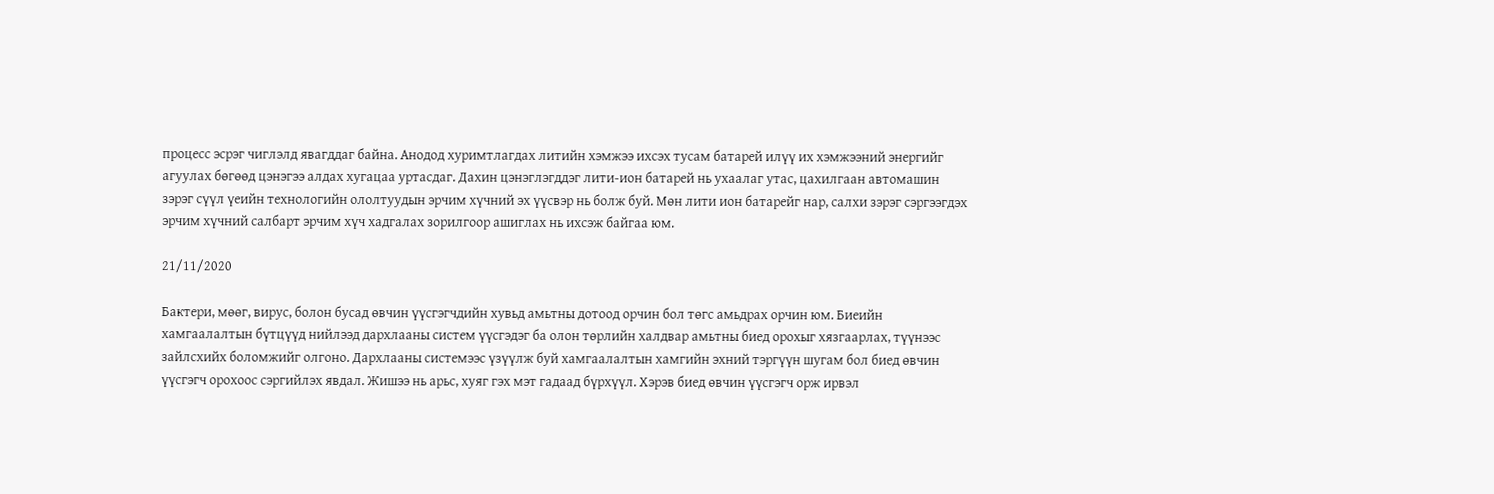процесс эсрэг чиглэлд явагддаг байна. Анодод хуримтлагдах литийн хэмжээ ихсэх тусам батарей илүү их хэмжээний энергийг агуулах бөгөөд цэнэгээ алдах хугацаа уртасдаг. Дахин цэнэглэгддэг лити-ион батарей нь ухаалаг утас, цахилгаан автомашин зэрэг сүүл үеийн технологийн ололтуудын эрчим хүчний эх үүсвэр нь болж буй. Мөн лити ион батарейг нар, салхи зэрэг сэргээгдэх эрчим хүчний салбарт эрчим хүч хадгалах зорилгоор ашиглах нь ихсэж байгаа юм.

21/11/2020

Бактери, мөөг, вирус, болон бусад өвчин үүсгэгчдийн хувьд амьтны дотоод орчин бол төгс амьдрах орчин юм. Биеийн хамгаалалтын бүтцүүд нийлээд дархлааны систем үүсгэдэг ба олон төрлийн халдвар амьтны биед орохыг хязгаарлах, түүнээс зайлсхийх боломжийг олгоно. Дархлааны системээс үзүүлж буй хамгаалалтын хамгийн эхний тэргүүн шугам бол биед өвчин үүсгэгч орохоос сэргийлэх явдал. Жишээ нь арьс, хуяг гэх мэт гадаад бүрхүүл. Хэрэв биед өвчин үүсгэгч орж ирвэл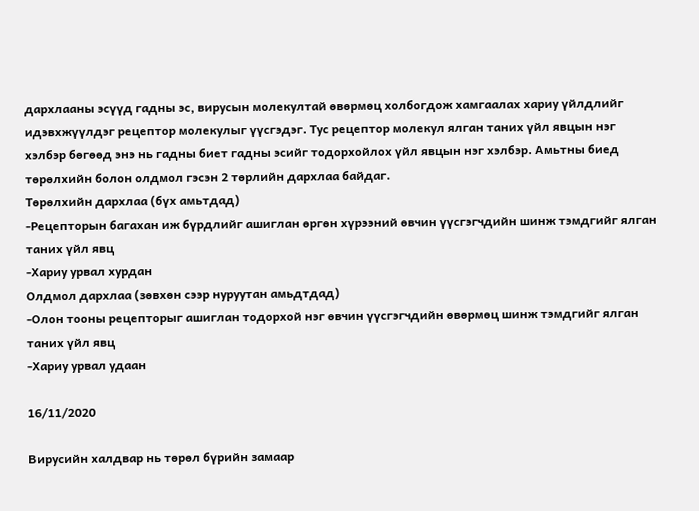дархлааны эсүүд гадны эс, вирусын молекултай өвөрмөц холбогдож хамгаалах хариу үйлдлийг идэвхжүүлдэг рецептор молекулыг үүсгэдэг. Тус рецептор молекул ялган таних үйл явцын нэг хэлбэр бөгөөд энэ нь гадны биет гадны эсийг тодорхойлох үйл явцын нэг хэлбэр. Амьтны биед төрөлхийн болон олдмол гэсэн 2 төрлийн дархлаа байдаг.
Төрөлхийн дархлаа (бүх амьтдад)
-Рецепторын багахан иж бүрдлийг ашиглан өргөн хүрээний өвчин үүсгэгчдийн шинж тэмдгийг ялган таних үйл явц
-Хариу урвал хурдан
Олдмол дархлаа (зөвхөн сээр нуруутан амьдтдад)
-Олон тооны рецепторыг ашиглан тодорхой нэг өвчин үүсгэгчдийн өвөрмөц шинж тэмдгийг ялган таних үйл явц
-Хариу урвал удаан

16/11/2020

Вирусийн халдвар нь төрөл бүрийн замаар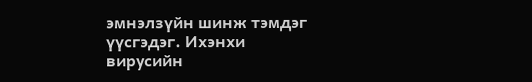эмнэлзүйн шинж тэмдэг үүсгэдэг. Ихэнхи вирусийн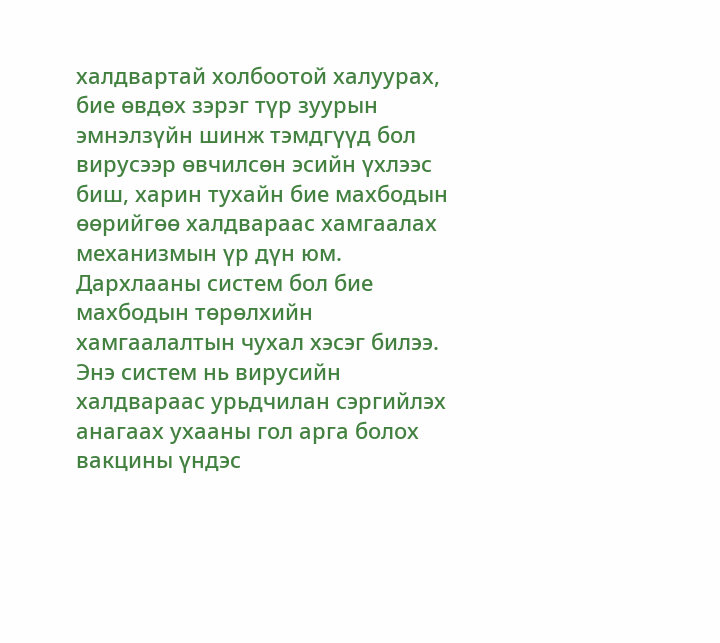халдвартай холбоотой халуурах, бие өвдөх зэрэг түр зуурын эмнэлзүйн шинж тэмдгүүд бол вирусээр өвчилсөн эсийн үхлээс биш, харин тухайн бие махбодын өөрийгөө халдвараас хамгаалах механизмын үр дүн юм.
Дархлааны систем бол бие махбодын төрөлхийн хамгаалалтын чухал хэсэг билээ. Энэ систем нь вирусийн халдвараас урьдчилан сэргийлэх анагаах ухааны гол арга болох вакцины үндэс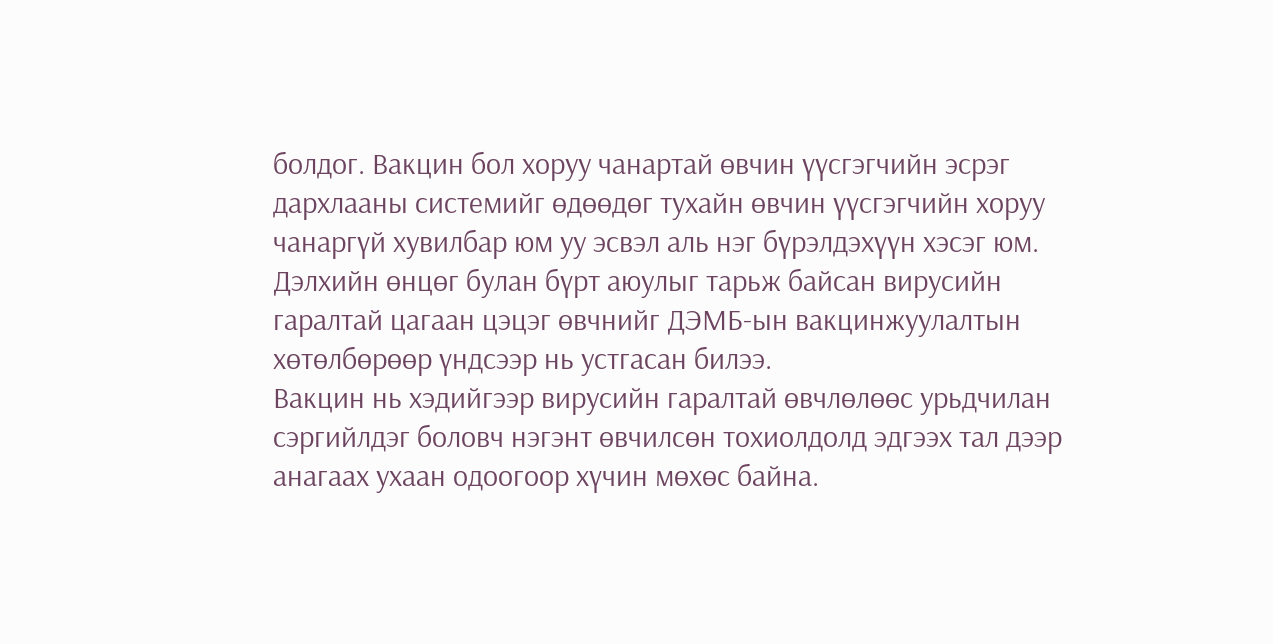болдог. Вакцин бол хоруу чанартай өвчин үүсгэгчийн эсрэг дархлааны системийг өдөөдөг тухайн өвчин үүсгэгчийн хоруу чанаргүй хувилбар юм уу эсвэл аль нэг бүрэлдэхүүн хэсэг юм. Дэлхийн өнцөг булан бүрт аюулыг тарьж байсан вирусийн гаралтай цагаан цэцэг өвчнийг ДЭМБ-ын вакцинжуулалтын хөтөлбөрөөр үндсээр нь устгасан билээ.
Вакцин нь хэдийгээр вирусийн гаралтай өвчлөлөөс урьдчилан сэргийлдэг боловч нэгэнт өвчилсөн тохиолдолд эдгээх тал дээр анагаах ухаан одоогоор хүчин мөхөс байна.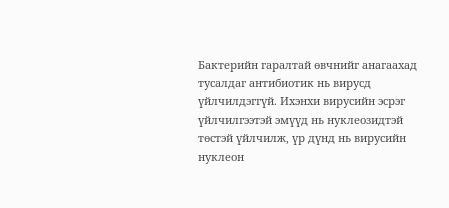Бактерийн гаралтай өвчнийг анагаахад тусалдаг антибиотик нь вирусд үйлчилдэггүй. Ихэнхи вирусийн эсрэг үйлчилгээтэй эмүүд нь нуклеозидтэй төстэй үйлчилж, үр дүнд нь вирусийн нуклеон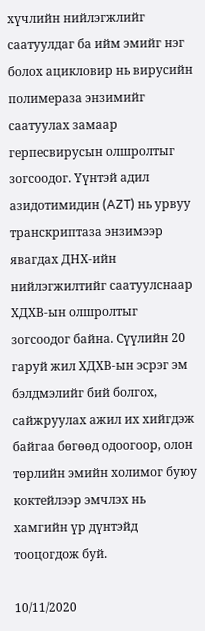хүчлийн нийлэгжлийг саатуулдаг ба ийм эмийг нэг болох ацикловир нь вирусийн полимераза энзимийг саатуулах замаар герпесвирусын олшролтыг зогсоодог. Үүнтэй адил азидотимидин (AZT) нь урвуу транскриптаза энзимээр явагдах ДНХ-ийн нийлэгжилтийг саатуулснаар ХДХВ-ын олшролтыг зогсоодог байна. Сүүлийн 20 гаруй жил ХДХВ-ын эсрэг эм бэлдмэлийг бий болгох, сайжруулах ажил их хийгдэж байгаа бөгөөд одоогоор, олон төрлийн эмийн холимог буюу коктейлээр эмчлэх нь хамгийн үр дүнтэйд тооцогдож буй.

10/11/2020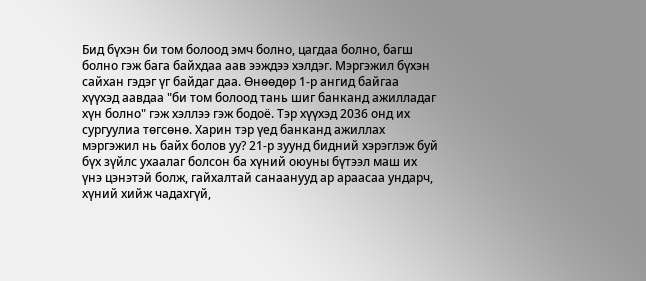Бид бүхэн би том болоод эмч болно, цагдаа болно, багш болно гэж бага байхдаа аав ээждээ хэлдэг. Мэргэжил бүхэн сайхан гэдэг үг байдаг даа. Өнөөдөр 1-р ангид байгаа хүүхэд аавдаа "би том болоод тань шиг банканд ажилладаг хүн болно" гэж хэллээ гэж бодоё. Тэр хүүхэд 2036 онд их сургуулиа төгсөнө. Харин тэр үед банканд ажиллах мэргэжил нь байх болов уу? 21-р зуунд бидний хэрэглэж буй бүх зүйлс ухаалаг болсон ба хүний оюуны бүтээл маш их үнэ цэнэтэй болж, гайхалтай санаанууд ар араасаа ундарч, хүний хийж чадахгүй,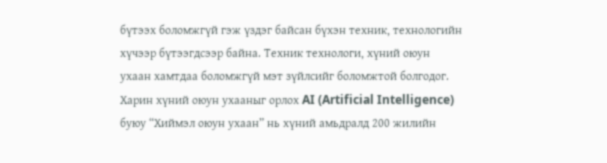бүтээх боломжгүй гэж үздэг байсан бүхэн техник, технологийн хүчээр бүтээгдсээр байна. Техник технологи, хүний оюун ухаан хамтдаа боломжгүй мэт зүйлсийг боломжтой болгодог. Харин хүний оюун ухааныг орлох AI (Artificial Intelligence) буюу “Хиймэл оюун ухаан” нь хүний амьдралд 200 жилийн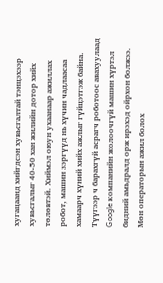хугацаанд хийгдсэн хувьсгалтай тэнцэхээр хувьсгалыг 40-50 хан жилийн дотор хийх төлөвтэй. Хиймэл оюун ухаанаар ажиллах робот, машин зэргүүд нь хүчин чадлаасаа хамаарч хүний хийх ажлыг гүйцэтгэж байна. Түүгээр ч барахгүй асрагч роботоос авахуулаад Google компанийн жолоочгүй машин хүртэл бидний амьдралд орж ирэхэд ойрхон болжээ. Мөн операторын ажил болох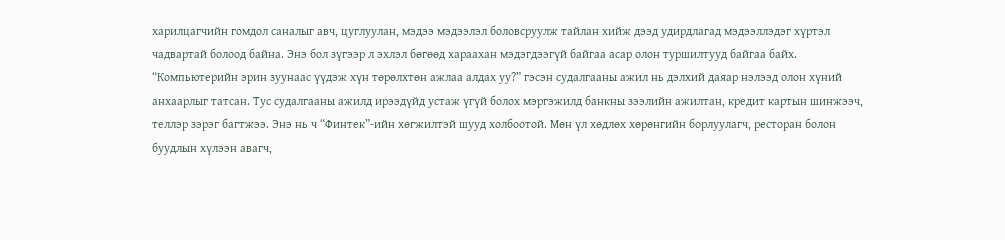харилцагчийн гомдол саналыг авч, цуглуулан, мэдээ мэдээлэл боловсруулж тайлан хийж дээд удирдлагад мэдээллэдэг хүртэл чадвартай болоод байна. Энэ бол зүгээр л эхлэл бөгөөд хараахан мэдэгдээгүй байгаа асар олон туршилтууд байгаа байх. “Компьютерийн эрин зуунаас үүдэж хүн төрөлхтөн ажлаа алдах уу?” гэсэн судалгааны ажил нь дэлхий даяар нэлээд олон хүний анхаарлыг татсан. Тус судалгааны ажилд ирээдүйд устаж үгүй болох мэргэжилд банкны зээлийн ажилтан, кредит картын шинжээч, теллэр зэрэг багтжээ. Энэ нь ч “Финтек”-ийн хөгжилтэй шууд холбоотой. Мөн үл хөдлөх хөрөнгийн борлуулагч, ресторан болон буудлын хүлээн авагч,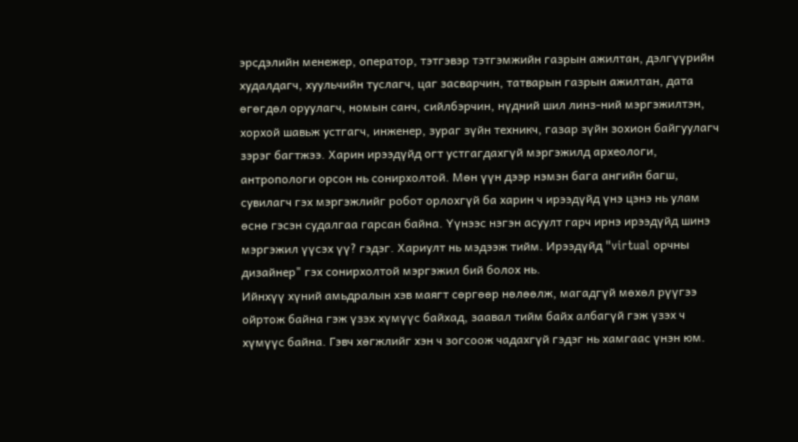эрсдэлийн менежер, оператор, тэтгэвэр тэтгэмжийн газрын ажилтан, дэлгүүрийн худалдагч, хуульчийн туслагч, цаг засварчин, татварын газрын ажилтан, дата өгөгдөл оруулагч, номын санч, сийлбэрчин, нүдний шил линз-ний мэргэжилтэн, хорхой шавьж устгагч, инженер, зураг зүйн техникч, газар зүйн зохион байгуулагч зэрэг багтжээ. Харин ирээдүйд огт устгагдахгүй мэргэжилд археологи, антропологи орсон нь сонирхолтой. Мөн үүн дээр нэмэн бага ангийн багш, сувилагч гэх мэргэжлийг робот орлохгүй ба харин ч ирээдүйд үнэ цэнэ нь улам өснө гэсэн судалгаа гарсан байна. Үүнээс нэгэн асуулт гарч ирнэ ирээдүйд шинэ мэргэжил үүсэх үү? гэдэг. Хариулт нь мэдээж тийм. Ирээдүйд "virtual орчны дизайнер" гэх сонирхолтой мэргэжил бий болох нь.
Ийнхүү хүний амьдралын хэв маягт сөргөөр нөлөөлж, магадгүй мөхөл рүүгээ ойртож байна гэж үзэх хүмүүс байхад, заавал тийм байх албагүй гэж үзэх ч хүмүүс байна. Гэвч хөгжлийг хэн ч зогсоож чадахгүй гэдэг нь хамгаас үнэн юм.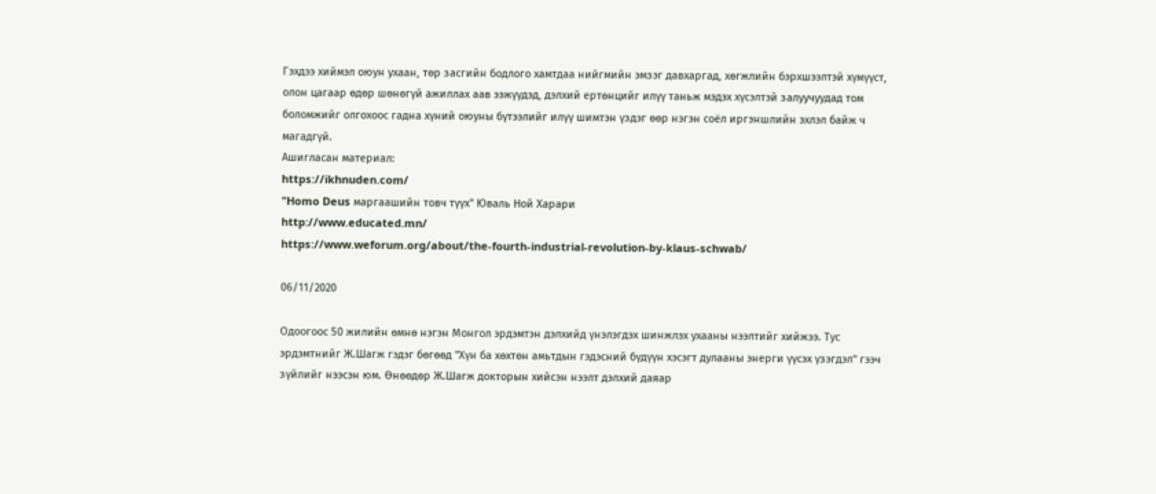Гэхдээ хиймэл оюун ухаан, төр засгийн бодлого хамтдаа нийгмийн эмзэг давхаргад, хөгжлийн бэрхшээлтэй хүмүүст, олон цагаар өдөр шөнөгүй ажиллах аав ээжүүдэд, дэлхий ертөнцийг илүү таньж мэдэх хүсэлтэй залуучуудад том боломжийг олгохоос гадна хүний оюуны бүтээлийг илүү шимтэн үздэг өөр нэгэн соёл иргэншлийн эхлэл байж ч магадгүй.
Ашигласан материал:
https://ikhnuden.com/
"Homo Deus маргаашийн товч түүх" Юваль Ной Харари
http://www.educated.mn/
https://www.weforum.org/about/the-fourth-industrial-revolution-by-klaus-schwab/

06/11/2020

Одоогоос 50 жилийн өмнө нэгэн Монгол эрдэмтэн дэлхийд үнэлэгдэх шинжлэх ухааны нээлтийг хийжээ. Тус эрдэмтнийг Ж.Шагж гэдэг бөгөөд "Хүн ба хөхтөн амьтдын гэдэсний бүдүүн хэсэгт дулааны энерги үүсэх үзэгдэл" гээч зүйлийг нээсэн юм. Өнөөдөр Ж.Шагж докторын хийсэн нээлт дэлхий даяар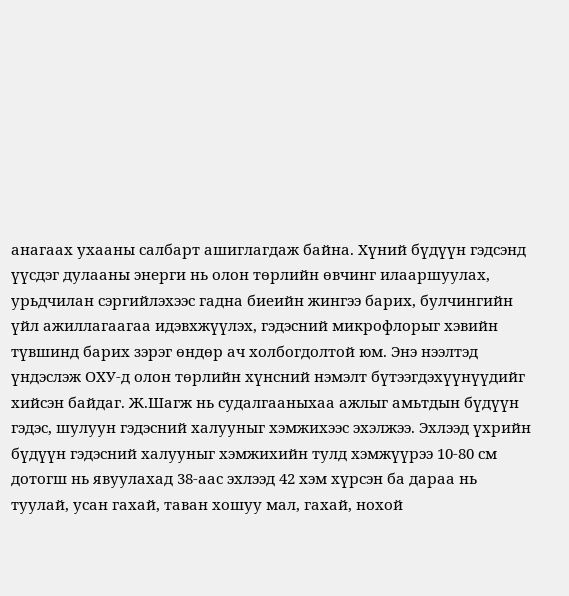анагаах ухааны салбарт ашиглагдаж байна. Хүний бүдүүн гэдсэнд үүсдэг дулааны энерги нь олон төрлийн өвчинг илааршуулах, урьдчилан сэргийлэхээс гадна биеийн жингээ барих, булчингийн үйл ажиллагаагаа идэвхжүүлэх, гэдэсний микрофлорыг хэвийн түвшинд барих зэрэг өндөр ач холбогдолтой юм. Энэ нээлтэд үндэслэж ОХУ-д олон төрлийн хүнсний нэмэлт бүтээгдэхүүнүүдийг хийсэн байдаг. Ж.Шагж нь судалгааныхаа ажлыг амьтдын бүдүүн гэдэс, шулуун гэдэсний халууныг хэмжихээс эхэлжээ. Эхлээд үхрийн бүдүүн гэдэсний халууныг хэмжихийн тулд хэмжүүрээ 10-80 см дотогш нь явуулахад 38-аас эхлээд 42 хэм хүрсэн ба дараа нь туулай, усан гахай, таван хошуу мал, гахай, нохой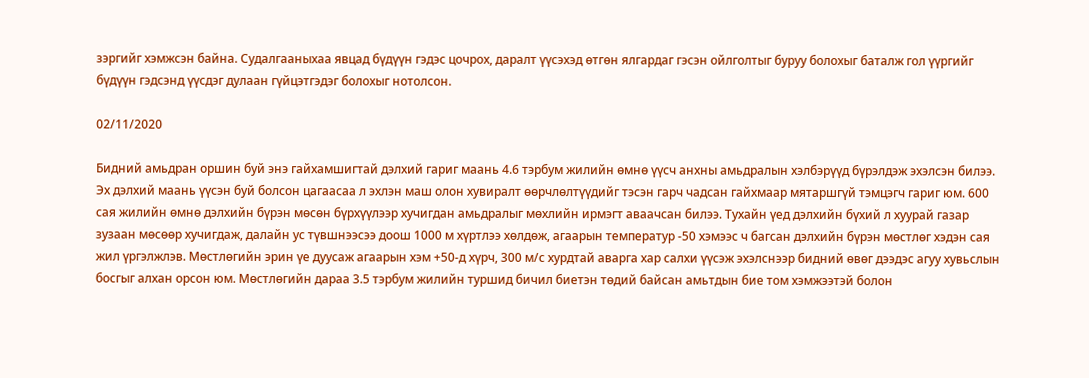зэргийг хэмжсэн байна. Судалгааныхаа явцад бүдүүн гэдэс цочрох, даралт үүсэхэд өтгөн ялгардаг гэсэн ойлголтыг буруу болохыг баталж гол үүргийг бүдүүн гэдсэнд үүсдэг дулаан гүйцэтгэдэг болохыг нотолсон.

02/11/2020

Бидний амьдран оршин буй энэ гайхамшигтай дэлхий гариг маань 4.6 тэрбум жилийн өмнө үүсч анхны амьдралын хэлбэрүүд бүрэлдэж эхэлсэн билээ. Эх дэлхий маань үүсэн буй болсон цагаасаа л эхлэн маш олон хувиралт өөрчлөлтүүдийг тэсэн гарч чадсан гайхмаар мятаршгүй тэмцэгч гариг юм. 600 сая жилийн өмнө дэлхийн бүрэн мөсөн бүрхүүлээр хучигдан амьдралыг мөхлийн ирмэгт аваачсан билээ. Тухайн үед дэлхийн бүхий л хуурай газар зузаан мөсөөр хучигдаж, далайн ус түвшнээсээ доош 1000 м хүртлээ хөлдөж, агаарын температур -50 хэмээс ч багсан дэлхийн бүрэн мөстлөг хэдэн сая жил үргэлжлэв. Мөстлөгийн эрин үе дуусаж агаарын хэм +50-д хүрч, 300 м/с хурдтай аварга хар салхи үүсэж эхэлснээр бидний өвөг дээдэс агуу хувьслын босгыг алхан орсон юм. Мөстлөгийн дараа 3.5 тэрбум жилийн туршид бичил биетэн төдий байсан амьтдын бие том хэмжээтэй болон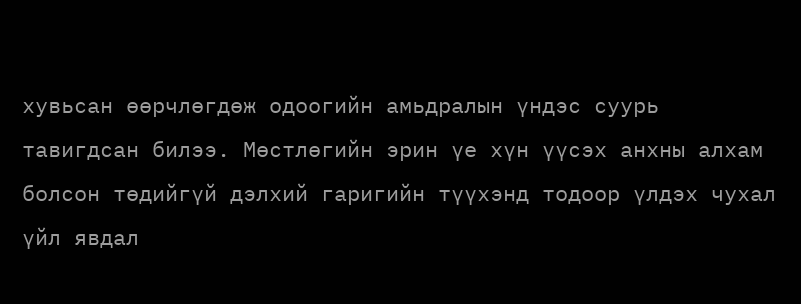хувьсан өөрчлөгдөж одоогийн амьдралын үндэс суурь тавигдсан билээ. Мөстлөгийн эрин үе хүн үүсэх анхны алхам болсон төдийгүй дэлхий гаригийн түүхэнд тодоор үлдэх чухал үйл явдал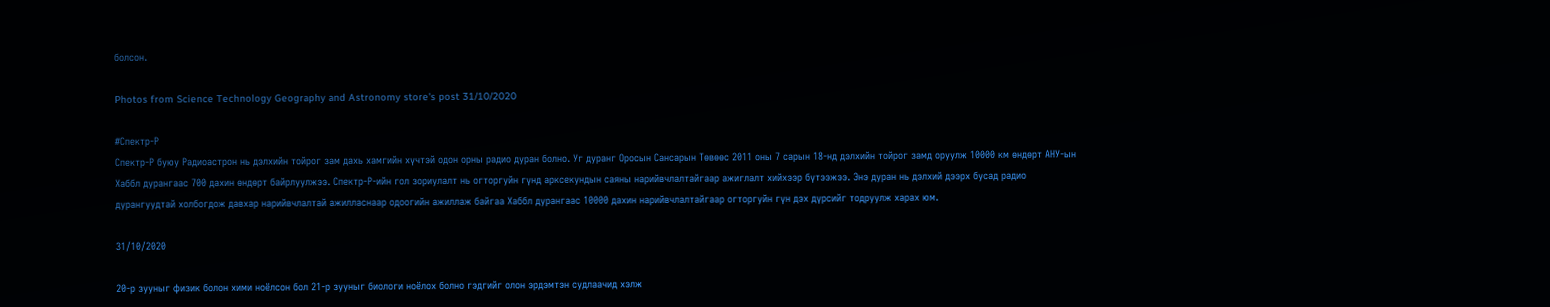болсон.

Photos from Science Technology Geography and Astronomy store's post 31/10/2020

#Спектр-Р
Спектр-Р буюу Радиоастрон нь дэлхийн тойрог зам дахь хамгийн хүчтэй одон орны радио дуран болно. Уг дуранг Оросын Сансарын Төвөөс 2011 оны 7 сарын 18-нд дэлхийн тойрог замд оруулж 10000 км өндөрт АНУ-ын Хаббл дурангаас 700 дахин өндөрт байрлуулжээ. Спектр-Р-ийн гол зориулалт нь огторгуйн гүнд арксекундын саяны нарийвчлалтайгаар ажиглалт хийхээр бүтээжээ. Энэ дуран нь дэлхий дээрх бусад радио дурангуудтай холбогдож давхар нарийвчлалтай ажилласнаар одоогийн ажиллаж байгаа Хаббл дурангаас 10000 дахин нарийвчлалтайгаар огторгуйн гүн дэх дүрсийг тодруулж харах юм.

31/10/2020

20-р зууныг физик болон хими ноёлсон бол 21-р зууныг биологи ноёлох болно гэдгийг олон эрдэмтэн судлаачид хэлж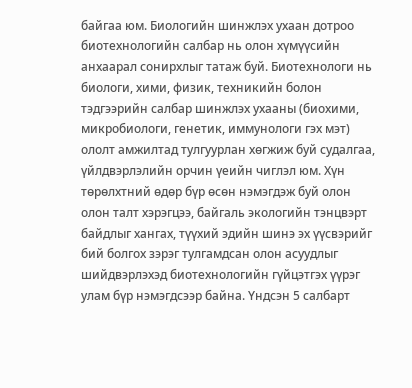байгаа юм. Биологийн шинжлэх ухаан дотроо биотехнологийн салбар нь олон хүмүүсийн анхаарал сонирхлыг татаж буй. Биотехнологи нь биологи, хими, физик, техникийн болон тэдгээрийн салбар шинжлэх ухааны (биохими, микробиологи, генетик, иммунологи гэх мэт) ололт амжилтад тулгуурлан хөгжиж буй судалгаа, үйлдвэрлэлийн орчин үеийн чиглэл юм. Хүн төрөлхтний өдөр бүр өсөн нэмэгдэж буй олон олон талт хэрэгцээ, байгаль экологийн тэнцвэрт байдлыг хангах, түүхий эдийн шинэ эх үүсвэрийг бий болгох зэрэг тулгамдсан олон асуудлыг шийдвэрлэхэд биотехнологийн гүйцэтгэх үүрэг улам бүр нэмэгдсээр байна. Үндсэн 5 салбарт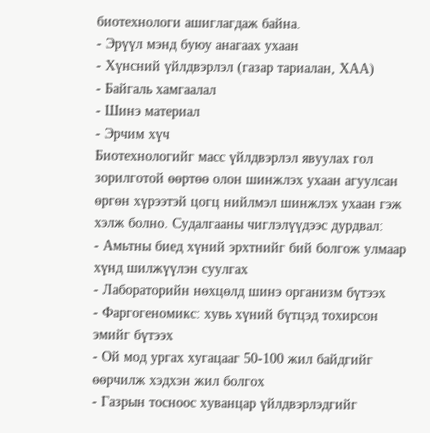биотехнологи ашиглагдаж байна.
- Эрүүл мэнд буюу анагаах ухаан
- Хүнсний үйлдвэрлэл (газар тариалан, ХАА)
- Байгаль хамгаалал
- Шинэ материал
- Эрчим хүч
Биотехнологийг масс үйлдвэрлэл явуулах гол зорилготой өөртөө олон шинжлэх ухаан агуулсан өргөн хүрээтэй цогц нийлмэл шинжлэх ухаан гэж хэлж болно. Судалгааны чиглэлүүдээс дурдвал:
- Амьтны биед хүний эрхтнийг бий болгож улмаар хүнд шилжүүлэн суулгах
- Лабораторийн нөхцөлд шинэ организм бүтээх
- Фаргогеномикс: хувь хүний бүтцэд тохирсон эмийг бүтээх
- Ой мод ургах хугацааг 50-100 жил байдгийг өөрчилж хэдхэн жил болгох
- Газрын тосноос хуванцар үйлдвэрлэдгийг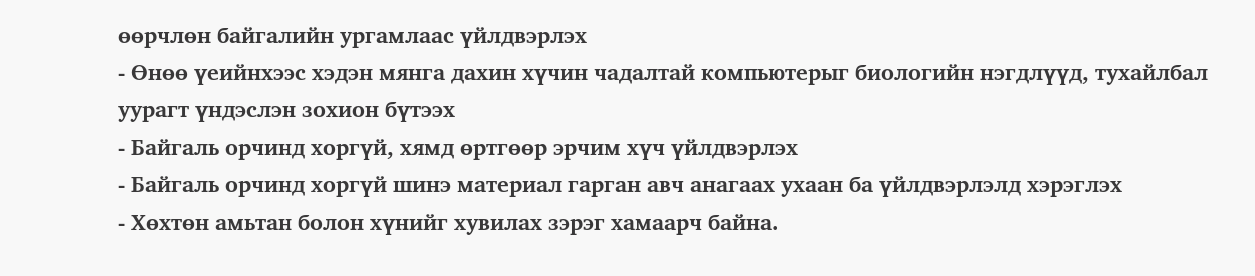өөрчлөн байгалийн ургамлаас үйлдвэрлэх
- Өнөө үеийнхээс хэдэн мянга дахин хүчин чадалтай компьютерыг биологийн нэгдлүүд, тухайлбал уурагт үндэслэн зохион бүтээх
- Байгаль орчинд хоргүй, хямд өртгөөр эрчим хүч үйлдвэрлэх
- Байгаль орчинд хоргүй шинэ материал гарган авч анагаах ухаан ба үйлдвэрлэлд хэрэглэх
- Хөхтөн амьтан болон хүнийг хувилах зэрэг хамаарч байна.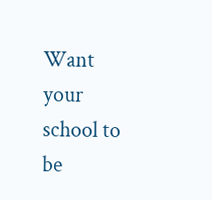Want your school to be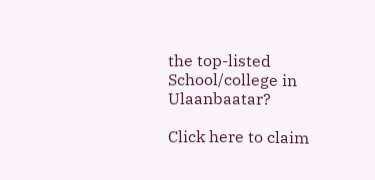the top-listed School/college in Ulaanbaatar?

Click here to claim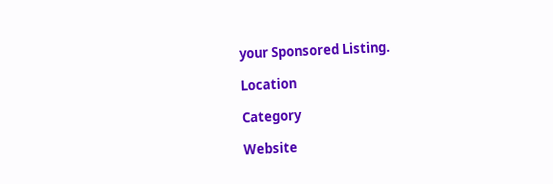your Sponsored Listing.

Location

Category

Website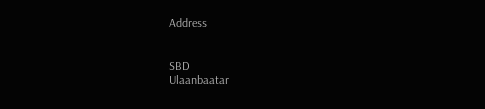Address


SBD
Ulaanbaatar